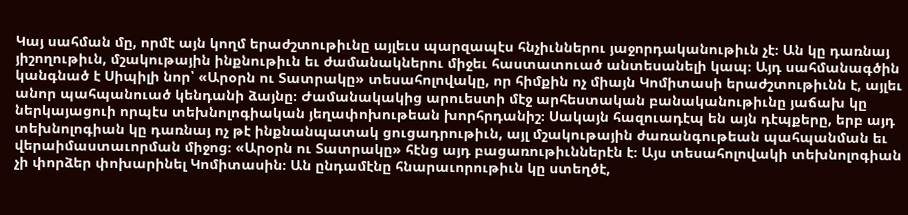Կայ սահման մը, որմէ այն կողմ երաժշտութիւնը այլեւս պարզապէս հնչիւններու յաջորդականութիւն չէ։ Ան կը դառնայ յիշողութիւն, մշակութային ինքնութիւն եւ ժամանակներու միջեւ հաստատուած անտեսանելի կապ։ Այդ սահմանագծին կանգնած է Սիպիլի նոր՝ «Արօրն ու Տատրակը» տեսահոլովակը, որ հիմքին ոչ միայն Կոմիտասի երաժշտութիւնն է, այլեւ անոր պահպանուած կենդանի ձայնը։ Ժամանակակից արուեստի մէջ արհեստական բանականութիւնը յաճախ կը ներկայացուի որպէս տեխնոլոգիական յեղափոխութեան խորհրդանիշ։ Սակայն հազուադէպ են այն դէպքերը, երբ այդ տեխնոլոգիան կը դառնայ ոչ թէ ինքնանպատակ ցուցադրութիւն, այլ մշակութային ժառանգութեան պահպանման եւ վերաիմաստաւորման միջոց։ «Արօրն ու Տատրակը» հէնց այդ բացառութիւններէն է։ Այս տեսահոլովակի տեխնոլոգիան չի փորձեր փոխարինել Կոմիտասին։ Ան ընդամէնը հնարաւորութիւն կը ստեղծէ,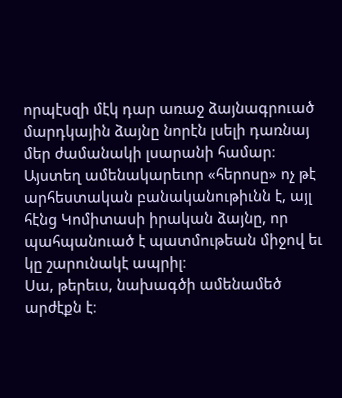որպէսզի մէկ դար առաջ ձայնագրուած մարդկային ձայնը նորէն լսելի դառնայ մեր ժամանակի լսարանի համար։ Այստեղ ամենակարեւոր «հերոսը» ոչ թէ արհեստական բանականութիւնն է, այլ հէնց Կոմիտասի իրական ձայնը, որ պահպանուած է պատմութեան միջով եւ կը շարունակէ ապրիլ։
Սա, թերեւս, նախագծի ամենամեծ արժէքն է։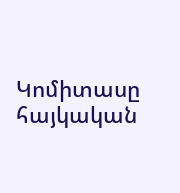Կոմիտասը հայկական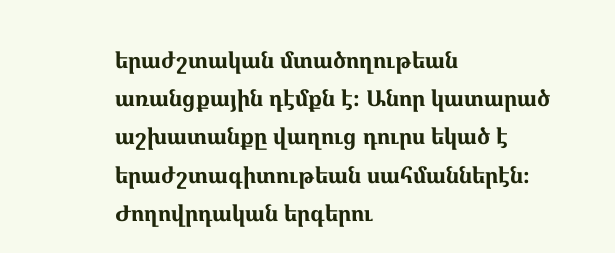երաժշտական մտածողութեան առանցքային դէմքն է։ Անոր կատարած աշխատանքը վաղուց դուրս եկած է երաժշտագիտութեան սահմաններէն։ Ժողովրդական երգերու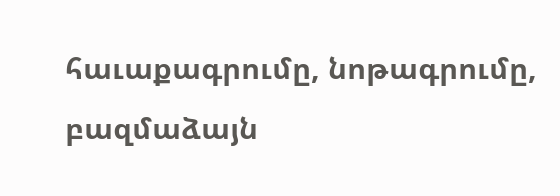հաւաքագրումը, նոթագրումը, բազմաձայն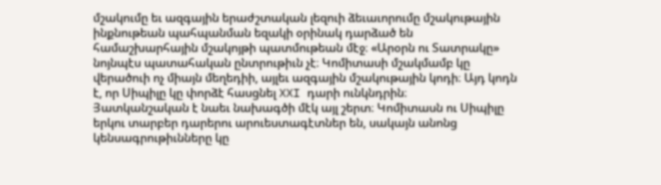մշակումը եւ ազգային երաժշտական լեզուի ձեւաւորումը մշակութային ինքնութեան պահպանման եզակի օրինակ դարձած են համաշխարհային մշակոյթի պատմութեան մէջ։ «Արօրն ու Տատրակը» նոյնպէս պատահական ընտրութիւն չէ։ Կոմիտասի մշակմամբ կը վերածուի ոչ միայն մեղեդիի, այլեւ ազգային մշակութային կոդի։ Այդ կոդն է, որ Սիպիլը կը փորձէ հասցնել XXI դարի ունկնդրին։
Յատկանշական է նաեւ նախագծի մէկ այլ շերտ։ Կոմիտասն ու Սիպիլը երկու տարբեր դարերու արուեստագէտներ են, սակայն անոնց կենսագրութիւնները կը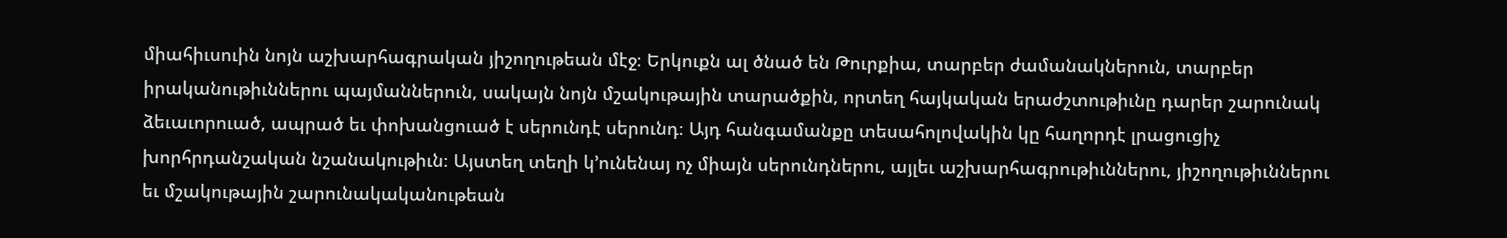միահիւսուին նոյն աշխարհագրական յիշողութեան մէջ։ Երկուքն ալ ծնած են Թուրքիա, տարբեր ժամանակներուն, տարբեր իրականութիւններու պայմաններուն, սակայն նոյն մշակութային տարածքին, որտեղ հայկական երաժշտութիւնը դարեր շարունակ ձեւաւորուած, ապրած եւ փոխանցուած է սերունդէ սերունդ։ Այդ հանգամանքը տեսահոլովակին կը հաղորդէ լրացուցիչ խորհրդանշական նշանակութիւն։ Այստեղ տեղի կ՚ունենայ ոչ միայն սերունդներու, այլեւ աշխարհագրութիւններու, յիշողութիւններու եւ մշակութային շարունակականութեան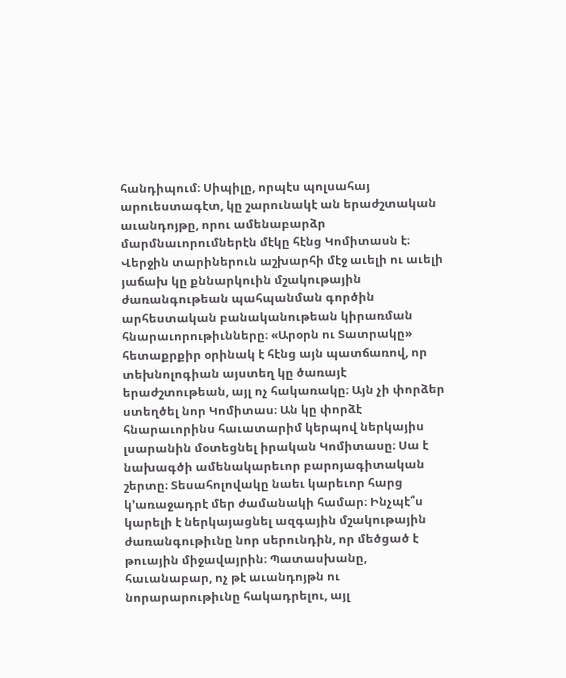հանդիպում։ Սիպիլը, որպէս պոլսահայ արուեստագէտ, կը շարունակէ ան երաժշտական աւանդոյթը, որու ամենաբարձր մարմնաւորումներէն մէկը հէնց Կոմիտասն է։
Վերջին տարիներուն աշխարհի մէջ աւելի ու աւելի յաճախ կը քննարկուին մշակութային ժառանգութեան պահպանման գործին արհեստական բանականութեան կիրառման հնարաւորութիւնները։ «Արօրն ու Տատրակը» հետաքրքիր օրինակ է հէնց այն պատճառով, որ տեխնոլոգիան այստեղ կը ծառայէ երաժշտութեան, այլ ոչ հակառակը։ Այն չի փորձեր ստեղծել նոր Կոմիտաս։ Ան կը փորձէ հնարաւորինս հաւատարիմ կերպով ներկայիս լսարանին մօտեցնել իրական Կոմիտասը։ Սա է նախագծի ամենակարեւոր բարոյագիտական շերտը։ Տեսահոլովակը նաեւ կարեւոր հարց կ՚առաջադրէ մեր ժամանակի համար։ Ինչպէ՞ս կարելի է ներկայացնել ազգային մշակութային ժառանգութիւնը նոր սերունդին, որ մեծցած է թուային միջավայրին։ Պատասխանը, հաւանաբար, ոչ թէ աւանդոյթն ու նորարարութիւնը հակադրելու, այլ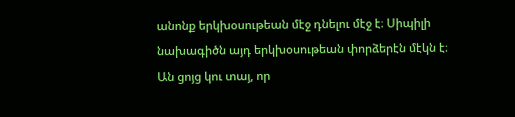անոնք երկխօսութեան մէջ դնելու մէջ է։ Սիպիլի նախագիծն այդ երկխօսութեան փորձերէն մէկն է։ Ան ցոյց կու տայ, որ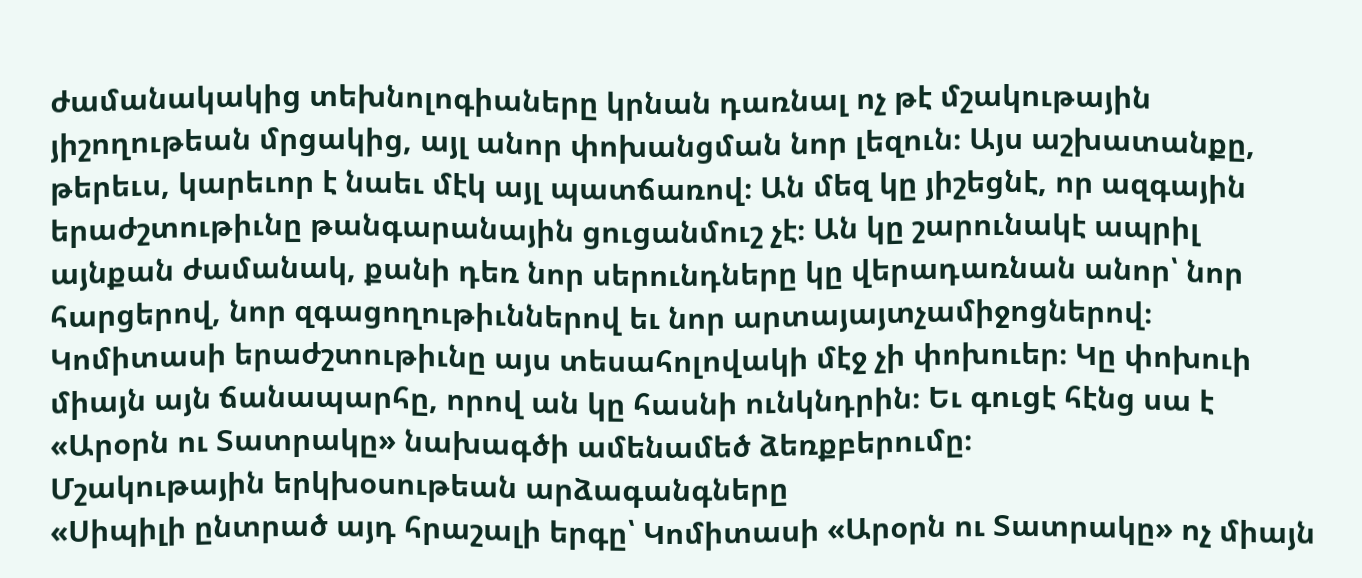ժամանակակից տեխնոլոգիաները կրնան դառնալ ոչ թէ մշակութային յիշողութեան մրցակից, այլ անոր փոխանցման նոր լեզուն։ Այս աշխատանքը, թերեւս, կարեւոր է նաեւ մէկ այլ պատճառով։ Ան մեզ կը յիշեցնէ, որ ազգային երաժշտութիւնը թանգարանային ցուցանմուշ չէ։ Ան կը շարունակէ ապրիլ այնքան ժամանակ, քանի դեռ նոր սերունդները կը վերադառնան անոր՝ նոր հարցերով, նոր զգացողութիւններով եւ նոր արտայայտչամիջոցներով։ Կոմիտասի երաժշտութիւնը այս տեսահոլովակի մէջ չի փոխուեր։ Կը փոխուի միայն այն ճանապարհը, որով ան կը հասնի ունկնդրին։ Եւ գուցէ հէնց սա է «Արօրն ու Տատրակը» նախագծի ամենամեծ ձեռքբերումը։
Մշակութային երկխօսութեան արձագանգները
«Սիպիլի ընտրած այդ հրաշալի երգը՝ Կոմիտասի «Արօրն ու Տատրակը» ոչ միայն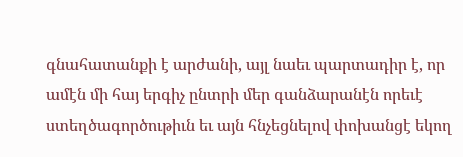գնահատանքի է արժանի, այլ նաեւ պարտադիր է, որ ամէն մի հայ երգիչ ընտրի մեր գանձարանէն որեւէ ստեղծագործութիւն եւ այն հնչեցնելով փոխանցէ եկող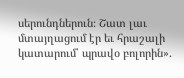սերունդներուն։ Շատ լաւ մտայղացում էր եւ հրաշալի կատարում՝ պրավօ բոլորին».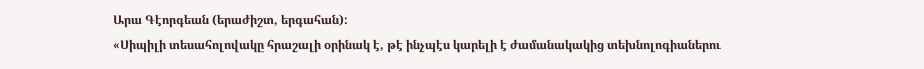Արա Գէորգեան (երաժիշտ, երգահան):
«Սիպիլի տեսահոլովակը հրաշալի օրինակ է, թէ ինչպէս կարելի է ժամանակակից տեխնոլոգիաներու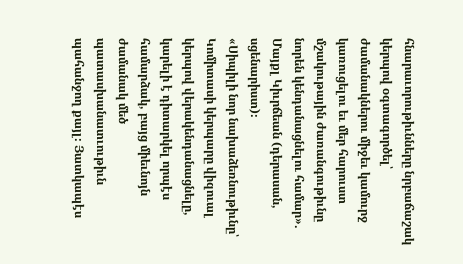հնարաւորութիւնները նրբաճաշակ կերպով օգտագործել՝ ժամանակներու միջեւ կամուրջ կառուցելու եւ մեր հարուստ մշակութային ժառանգութիւնը նորեն կենդանացնելու համար». Մայքլ Կիւրճեան (դերասան, սցենարիստ)։
«Սիպիլի նոր նախաձեռնութիւնը՝ Կոմիտասի կերպարը վիզուալ կերպով վերակենդանացնելը, կարելի է դիտարկել որպէս համարձակ, բայց միեւնոյն ժամանակ մեծ պատասխանատւութիւն պահանջող քայլ։ Յատկապէս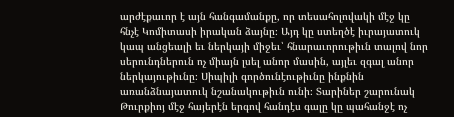արժէքաւոր է այն հանգամանքը, որ տեսահոլովակի մէջ կը հնչէ Կոմիտասի իրական ձայնը։ Այդ կը ստեղծէ իւրայատուկ կապ անցեալի եւ ներկայի միջեւ՝ հնարաւորութիւն տալով նոր սերունդներուն ոչ միայն լսել անոր մասին, այլեւ զգալ անոր ներկայութիւնը։ Սիպիլի գործունէութիւնը ինքնին առանձնայատուկ նշանակութիւն ունի։ Տարիներ շարունակ Թուրքիոյ մէջ հայերէն երգով հանդէս գալը կը պահանջէ ոչ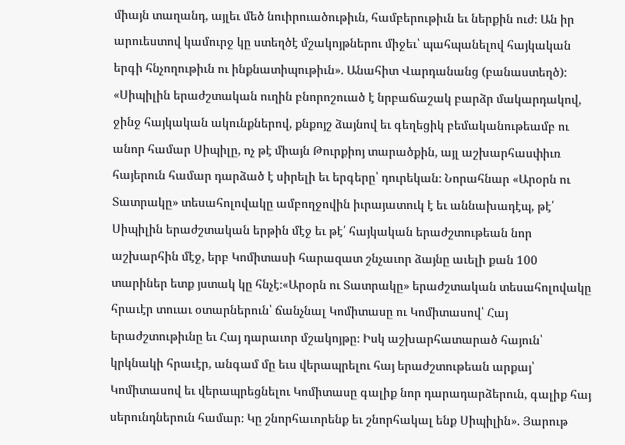միայն տաղանդ, այլեւ մեծ նուիրուածութիւն, համբերութիւն եւ ներքին ուժ։ Ան իր արուեստով կամուրջ կը ստեղծէ մշակոյթներու միջեւ՝ պահպանելով հայկական երգի հնչողութիւն ու ինքնատիպութիւն». Անահիտ Վարդանանց (բանաստեղծ):
«Սիպիլին երաժշտական ուղին բնորոշուած է նրբաճաշակ բարձր մակարդակով, ջինջ հայկական ակունքներով, քնքոյշ ձայնով եւ գեղեցիկ բեմականութեամբ ու անոր համար Սիպիլը, ոչ թէ միայն Թուրքիոյ տարածքին, այլ աշխարհասփիւռ հայերուն համար դարձած է սիրելի եւ երգերը՝ դուրեկան։ Նորահնար «Արօրն ու Տատրակը» տեսահոլովակը ամբողջովին իւրայատուկ է եւ աննախադէպ, թէ՛ Սիպիլին երաժշտական երթին մէջ եւ թէ՛ հայկական երաժշտութեան նոր աշխարհին մէջ, երբ Կոմիտասի հարազատ շնչաւոր ձայնը աւելի քան 100 տարիներ ետք յստակ կը հնչէ։«Արօրն ու Տատրակը» երաժշտական տեսահոլովակը հրաւէր տուաւ օտարներուն՝ ճանչնալ Կոմիտասը ու Կոմիտասով՝ Հայ երաժշտութիւնը եւ Հայ դարաւոր մշակոյթը։ Իսկ աշխարհատարած հայուն՝ կրկնակի հրաւէր, անգամ մը եւս վերապրելու հայ երաժշտութեան արքայ՝ Կոմիտասով եւ վերապրեցնելու Կոմիտասը գալիք նոր դարադարձերուն, գալիք հայ սերունդներուն համար։ Կը շնորհաւորենք եւ շնորհակալ ենք Սիպիլին». Յարութ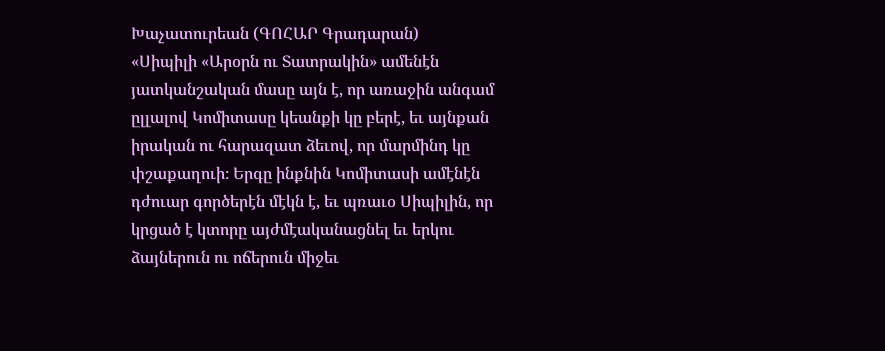Խաչատուրեան (ԳՈՀԱՐ Գրադարան)
«Սիպիլի «Արօրն ու Տատրակին» ամենէն յատկանշական մասը այն է, որ առաջին անգամ ըլլալով Կոմիտասը կեանքի կը բերէ, եւ այնքան իրական ու հարազատ ձեւով, որ մարմինդ կը փշաքաղուի։ Երգը ինքնին Կոմիտասի ամէնէն դժուար գործերէն մէկն է, եւ պռաւօ Սիպիլին, որ կրցած է կտորը այժմէականացնել եւ երկու ձայներուն ու ոճերուն միջեւ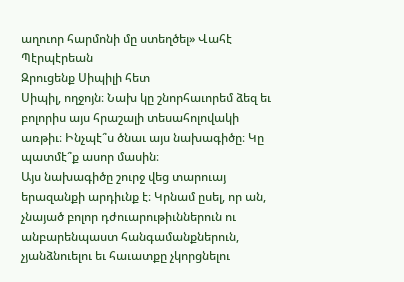աղուոր հարմոնի մը ստեղծել» Վահէ Պէրպէրեան
Զրուցենք Սիպիլի հետ
Սիպիլ, ողջոյն։ Նախ կը շնորհաւորեմ ձեզ եւ բոլորիս այս հրաշալի տեսահոլովակի առթիւ։ Ինչպէ՞ս ծնաւ այս նախագիծը։ Կը պատմէ՞ք ասոր մասին։
Այս նախագիծը շուրջ վեց տարուայ երազանքի արդիւնք է։ Կրնամ ըսել, որ ան, չնայած բոլոր դժուարութիւններուն ու անբարենպաստ հանգամանքներուն, չյանձնուելու եւ հաւատքը չկորցնելու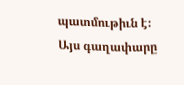պատմութիւն է։ Այս գաղափարը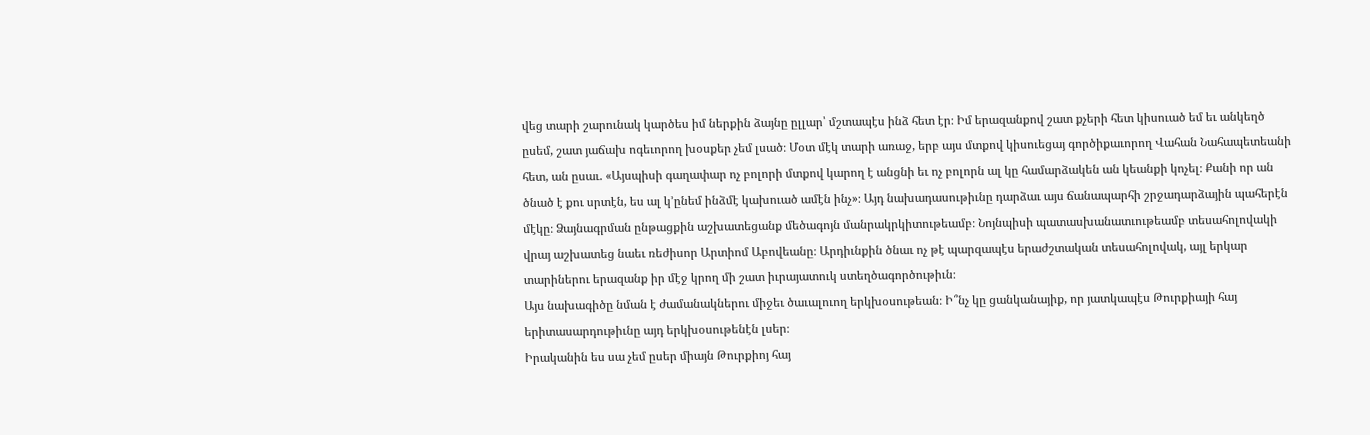վեց տարի շարունակ կարծես իմ ներքին ձայնը ըլլար՝ մշտապէս ինձ հետ էր։ Իմ երազանքով շատ քչերի հետ կիսուած եմ եւ անկեղծ ըսեմ, շատ յաճախ ոգեւորող խօսքեր չեմ լսած։ Մօտ մէկ տարի առաջ, երբ այս մտքով կիսուեցայ գործիքաւորող Վահան Նահապետեանի հետ, ան ըսաւ. «Այսպիսի գաղափար ոչ բոլորի մտքով կարող է անցնի եւ ոչ բոլորն ալ կը համարձակեն ան կեանքի կոչել։ Քանի որ ան ծնած է քու սրտէն, ես ալ կ՚ընեմ ինձմէ կախուած ամէն ինչ»։ Այդ նախադասութիւնը դարձաւ այս ճանապարհի շրջադարձային պահերէն մէկը։ Ձայնագրման ընթացքին աշխատեցանք մեծագոյն մանրակրկիտութեամբ։ Նոյնպիսի պատասխանատւութեամբ տեսահոլովակի վրայ աշխատեց նաեւ ռեժիսոր Արտիոմ Աբովեանը։ Արդիւնքին ծնաւ ոչ թէ պարզապէս երաժշտական տեսահոլովակ, այլ երկար տարիներու երազանք իր մէջ կրող մի շատ իւրայատուկ ստեղծագործութիւն։
Այս նախագիծը նման է ժամանակներու միջեւ ծաւալուող երկխօսութեան։ Ի՞նչ կը ցանկանայիք, որ յատկապէս Թուրքիայի հայ երիտասարդութիւնը այդ երկխօսութենէն լսեր։
Իրականին ես սա չեմ ըսեր միայն Թուրքիոյ հայ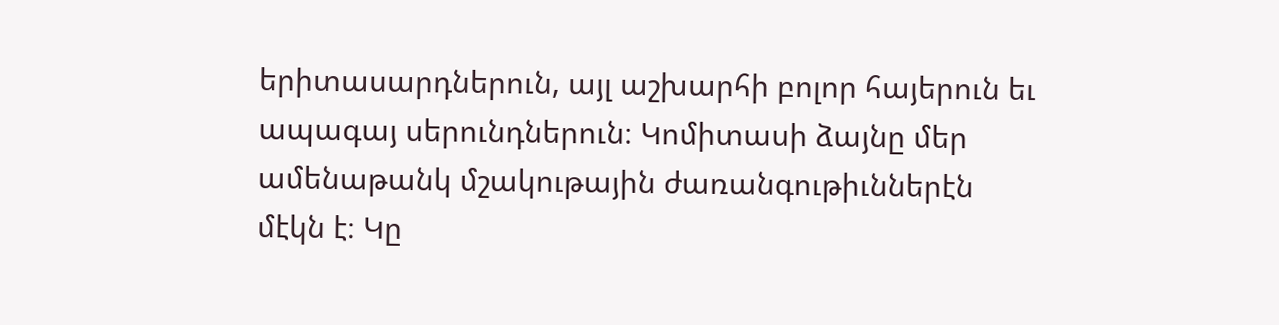երիտասարդներուն, այլ աշխարհի բոլոր հայերուն եւ ապագայ սերունդներուն։ Կոմիտասի ձայնը մեր ամենաթանկ մշակութային ժառանգութիւններէն մէկն է։ Կը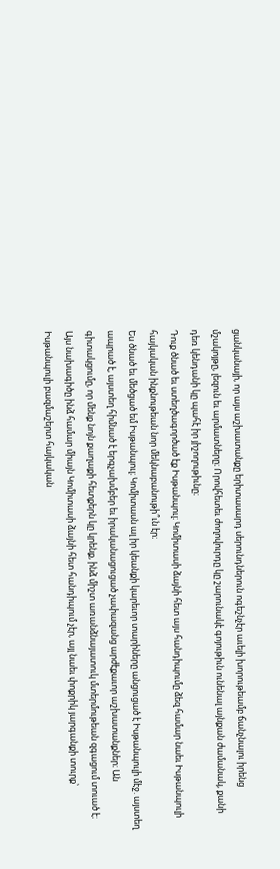ցանկանայի, որ այս աշխատանքը երիտասարդ սերունդներուն ոգեշնչէր աւելի խորութեամբ ճանչնալու իրենց մշակոյթը, լեզուն եւ արմատները։ Որովհետեւ ժողովուրդը կը շարունակէ գոյութիւն ունենալ այնքան ժամանակ, քանի դեռ կենդանի կը պահէ իր յիշողութիւնը։
Դուք ծնած եւ ստեղծագործած էք Իսթանպուլ։ Կոմիտասի ձայնի հետ այս հանդիպումը ձեզ համար նաեւ Իսթանպուլի հայկական ինքնութեան նոր մեկնաբանութի՞ւն էր։
Ես ծնած եւ մեծցած եմ Իսթանպուլ։ Կոմիտասն ալ իր կեանքի կարեւոր տարիները անցուցած է Իսթանպուլի մէջ. այստեղ ապրած է, այստեղ հիմնած է երգչախմբեր եւ իրականացուցած չափազանց արժէքաւոր աշխատանքներ։ Ան գիտակցումը, որ մենք նոյն քաղաքի հետքերն կը կրենք, ինձ միշտ առանձնայատուկ մտերմութեան զգացում տուած է։ Այս նախագիծը ինձ համար միայն Կոմիտասի ձայնի հետ հանդիպում չէր, այլ նաեւ փոքրիկ յարգանքի տուրք՝ Իսթանպուլի բազմաշերտ հայկական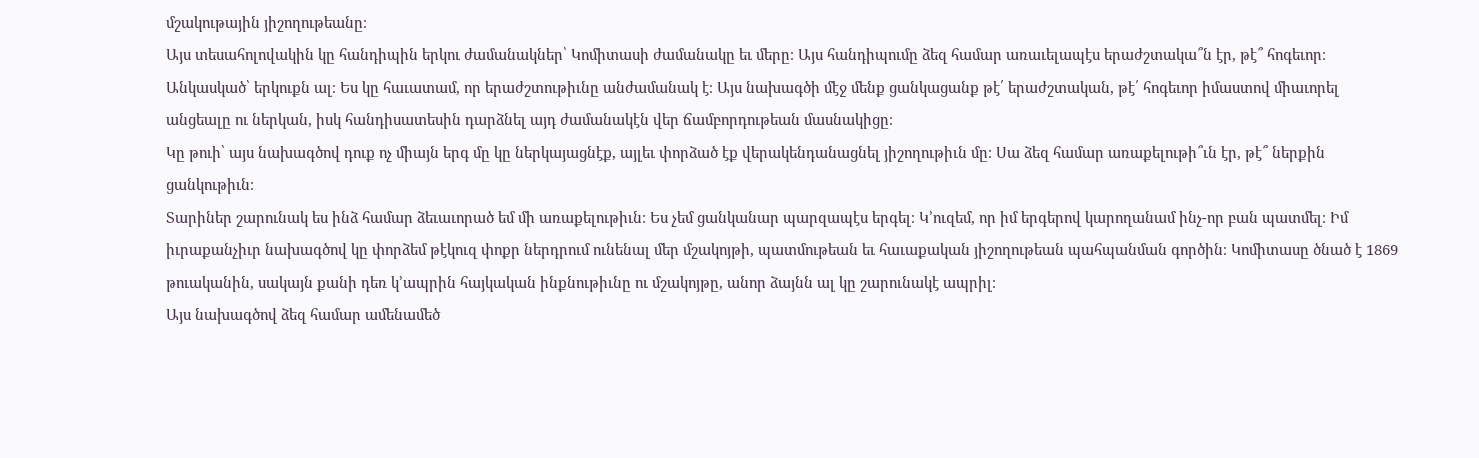մշակութային յիշողութեանը։
Այս տեսահոլովակին կը հանդիպին երկու ժամանակներ՝ Կոմիտասի ժամանակը եւ մերը։ Այս հանդիպումը ձեզ համար առաւելապէս երաժշտակա՞ն էր, թէ՞ հոգեւոր։
Անկասկած՝ երկուքն ալ։ Ես կը հաւատամ, որ երաժշտութիւնը անժամանակ է։ Այս նախագծի մէջ մենք ցանկացանք թէ՛ երաժշտական, թէ՛ հոգեւոր իմաստով միաւորել անցեալը ու ներկան, իսկ հանդիսատեսին դարձնել այդ ժամանակէն վեր ճամբորդութեան մասնակիցը։
Կը թուի՝ այս նախագծով դուք ոչ միայն երգ մը կը ներկայացնէք, այլեւ փորձած էք վերակենդանացնել յիշողութիւն մը։ Սա ձեզ համար առաքելութի՞ւն էր, թէ՞ ներքին ցանկութիւն։
Տարիներ շարունակ ես ինձ համար ձեւաւորած եմ մի առաքելութիւն։ Ես չեմ ցանկանար պարզապէս երգել։ Կ՚ուզեմ, որ իմ երգերով կարողանամ ինչ-որ բան պատմել։ Իմ իւրաքանչիւր նախագծով կը փորձեմ թէկուզ փոքր ներդրում ունենալ մեր մշակոյթի, պատմութեան եւ հաւաքական յիշողութեան պահպանման գործին։ Կոմիտասը ծնած է 1869 թուականին, սակայն քանի դեռ կ՚ապրին հայկական ինքնութիւնը ու մշակոյթը, անոր ձայնն ալ կը շարունակէ ապրիլ։
Այս նախագծով ձեզ համար ամենամեծ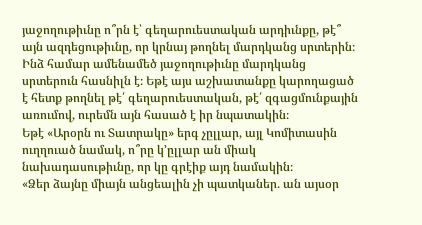յաջողութիւնը ո՞րն է՝ գեղարուեստական արդիւնքը, թէ՞ այն ազդեցութիւնը, որ կրնայ թողնել մարդկանց սրտերին։
Ինձ համար ամենամեծ յաջողութիւնը մարդկանց սրտերուն հասնիլն է։ Եթէ այս աշխատանքը կարողացած է հետք թողնել թէ՛ գեղարուեստական, թէ՛ զգացմունքային առումով, ուրեմն այն հասած է իր նպատակին։
Եթէ «Արօրն ու Տատրակը» երգ չըլլար, այլ Կոմիտասին ուղղուած նամակ, ո՞րը կ՚ըլլար ան միակ նախադասութիւնը, որ կը գրէիք այդ նամակին։
«Ձեր ձայնը միայն անցեալին չի պատկաներ. ան այսօր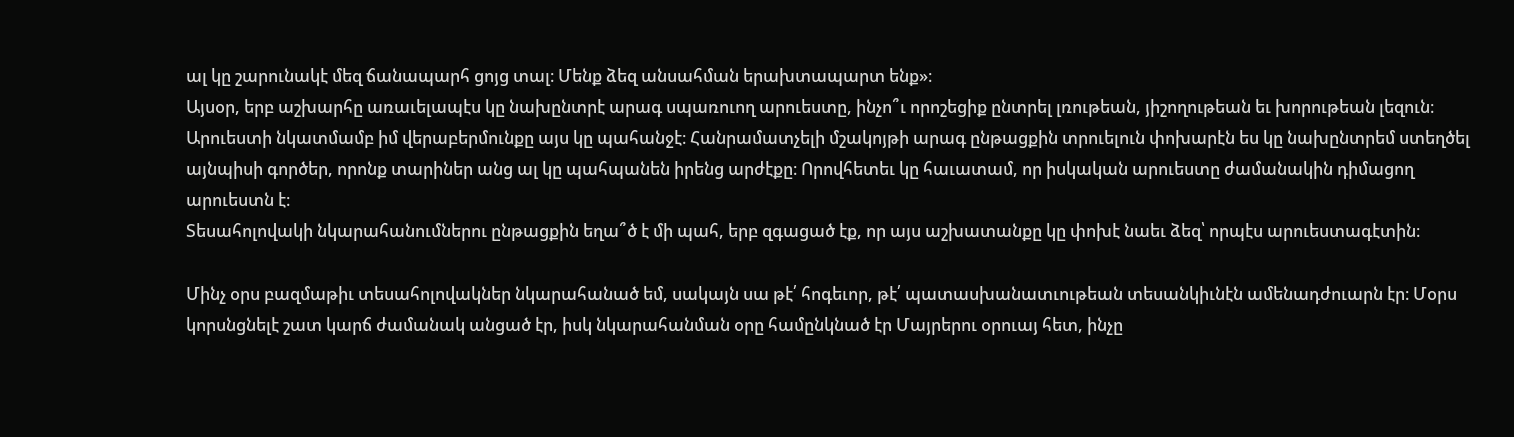ալ կը շարունակէ մեզ ճանապարհ ցոյց տալ։ Մենք ձեզ անսահման երախտապարտ ենք»։
Այսօր, երբ աշխարհը առաւելապէս կը նախընտրէ արագ սպառուող արուեստը, ինչո՞ւ որոշեցիք ընտրել լռութեան, յիշողութեան եւ խորութեան լեզուն։
Արուեստի նկատմամբ իմ վերաբերմունքը այս կը պահանջէ։ Հանրամատչելի մշակոյթի արագ ընթացքին տրուելուն փոխարէն ես կը նախընտրեմ ստեղծել այնպիսի գործեր, որոնք տարիներ անց ալ կը պահպանեն իրենց արժէքը։ Որովհետեւ կը հաւատամ, որ իսկական արուեստը ժամանակին դիմացող արուեստն է։
Տեսահոլովակի նկարահանումներու ընթացքին եղա՞ծ է մի պահ, երբ զգացած էք, որ այս աշխատանքը կը փոխէ նաեւ ձեզ՝ որպէս արուեստագէտին։

Մինչ օրս բազմաթիւ տեսահոլովակներ նկարահանած եմ, սակայն սա թէ՛ հոգեւոր, թէ՛ պատասխանատւութեան տեսանկիւնէն ամենադժուարն էր։ Մօրս կորսնցնելէ շատ կարճ ժամանակ անցած էր, իսկ նկարահանման օրը համընկնած էր Մայրերու օրուայ հետ, ինչը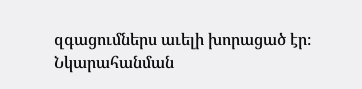զգացումներս աւելի խորացած էր։ Նկարահանման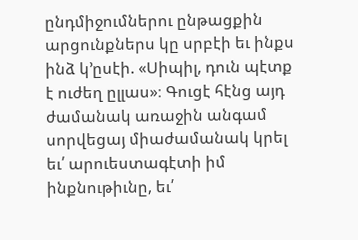ընդմիջումներու ընթացքին արցունքներս կը սրբէի եւ ինքս ինձ կ՚ըսէի. «Սիպիլ, դուն պէտք է ուժեղ ըլլաս»։ Գուցէ հէնց այդ ժամանակ առաջին անգամ սորվեցայ միաժամանակ կրել եւ՛ արուեստագէտի իմ ինքնութիւնը, եւ՛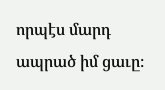որպէս մարդ ապրած իմ ցաւը։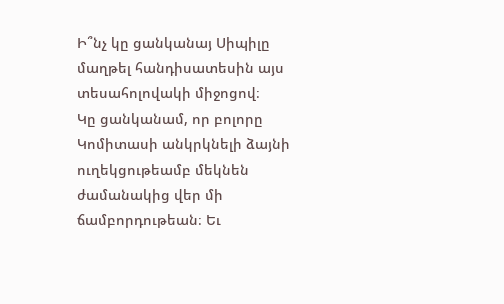Ի՞նչ կը ցանկանայ Սիպիլը մաղթել հանդիսատեսին այս տեսահոլովակի միջոցով։
Կը ցանկանամ, որ բոլորը Կոմիտասի անկրկնելի ձայնի ուղեկցութեամբ մեկնեն ժամանակից վեր մի ճամբորդութեան։ Եւ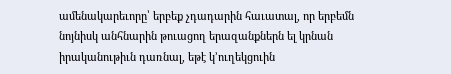ամենակարեւորը՝ երբեք չդադարին հաւատալ, որ երբեմն նոյնիսկ անհնարին թուացող երազանքներն ել կրնան իրականութիւն դառնալ, եթէ կ՚ուղեկցուին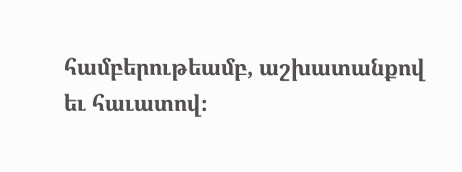համբերութեամբ, աշխատանքով եւ հաւատով։